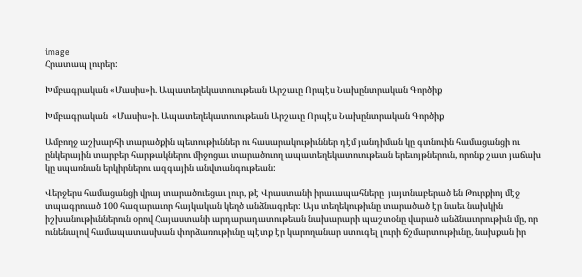image
Հրատապ լուրեր:

Խմբագրական «Մասիս»ի. Ապատեղեկատուութեան Արշաւը Որպէս Նախընտրական Գործիք

Խմբագրական  «Մասիս»ի. Ապատեղեկատուութեան Արշաւը Որպէս Նախընտրական Գործիք

Ամբողջ աշխարհի տարածքին պետութիւններ ու հասարակութիւններ դէմ յանդիման կը գտնուին համացանցի ու ընկերային տարբեր հարթակներու միջոցաւ տարածուող ապատեղեկատուութեան երեւոյթներուն, որոնք շատ յաճախ կը սպառնան երկիրներու ազգային անվտանգութեան:

Վերջերս համացանցի վրայ տարածուեցաւ լուր, թէ Վրաստանի իրաւապահները  յայտնաբերած են Թուրքիոյ մէջ տպագրուած 100 հազարաւոր հայկական կեղծ անձնագրեր: Այս տեղեկութիւնը տարածած էր նաեւ նախկին իշխանութիւններուն օրով Հայաստանի արդարադատութեան նախարարի պաշտօնը վարած անձնաւորութիւն մը, որ ունենալով համապատասխան փորձառութիւնը պէտք էր կարողանար ստուգել լուրի ճշմարտութիւնը, նախքան իր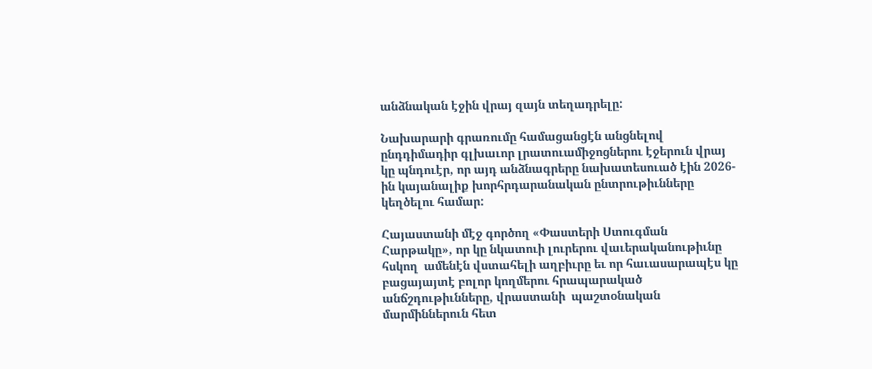անձնական էջին վրայ զայն տեղադրելը:

Նախարարի գրառումը համացանցէն անցնելով ընդդիմադիր գլխաւոր լրատուամիջոցներու էջերուն վրայ կը պնդուէր, որ այդ անձնագրերը նախատեսուած էին 2026-ին կայանալիք խորհրդարանական ընտրութիւնները կեղծելու համար:

Հայաստանի մէջ գործող «Փաստերի Ստուգման Հարթակը», որ կը նկատուի լուրերու վաւերականութիւնը հսկող  ամենէն վստահելի աղբիւրը եւ որ հաւասարապէս կը  բացայայտէ բոլոր կողմերու հրապարակած անճշդութիւնները, վրաստանի  պաշտօնական մարմիններուն հետ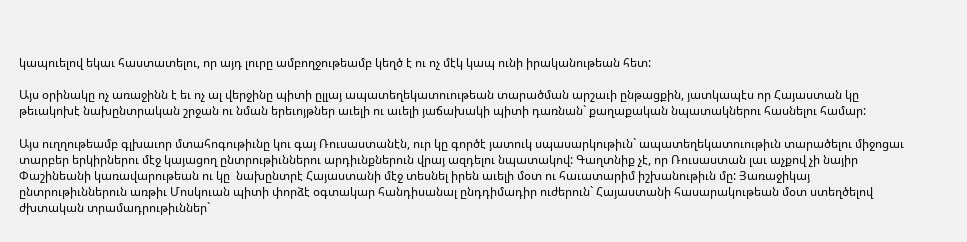կապուելով եկաւ հաստատելու, որ այդ լուրը ամբողջութեամբ կեղծ է ու ոչ մէկ կապ ունի իրականութեան հետ:

Այս օրինակը ոչ առաջինն է եւ ոչ ալ վերջինը պիտի ըլլայ ապատեղեկատուութեան տարածման արշաւի ընթացքին, յատկապէս որ Հայաստան կը թեւակոխէ նախընտրական շրջան ու նման երեւոյթներ աւելի ու աւելի յաճախակի պիտի դառնան` քաղաքական նպատակներու հասնելու համար:

Այս ուղղութեամբ գլխաւոր մտահոգութիւնը կու գայ Ռուսաստանէն, ուր կը գործէ յատուկ սպասարկութիւն` ապատեղեկատուութիւն տարածելու միջոցաւ տարբեր երկիրներու մէջ կայացող ընտրութիւններու արդիւնքներուն վրայ ազդելու նպատակով: Գաղտնիք չէ, որ Ռուսաստան լաւ աչքով չի նայիր Փաշինեանի կառավարութեան ու կը  նախընտրէ Հայաստանի մէջ տեսնել իրեն աւելի մօտ ու հաւատարիմ իշխանութիւն մը: Յառաջիկայ ընտրութիւններուն առթիւ Մոսկուան պիտի փորձէ օգտակար հանդիսանալ ընդդիմադիր ուժերուն` Հայաստանի հասարակութեան մօտ ստեղծելով ժխտական տրամադրութիւններ`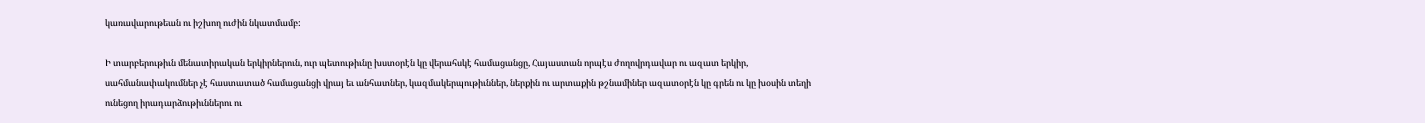կառավարութեան ու իշխող ուժին նկատմամբ:

Ի տարբերութիւն մենատիրական երկիրներուն, ուր պետութիւնը խստօրէն կը վերահսկէ համացանցը, Հայաստան որպէս ժողովրդավար ու ազատ երկիր, սահմանափակումներ չէ հաստատած համացանցի վրայ եւ անհատներ, կազմակերպութիւններ, ներքին ու արտաքին թշնամիներ ազատօրէն կը գրեն ու կը խօսին տեղի ունեցող իրադարձութիւններու ու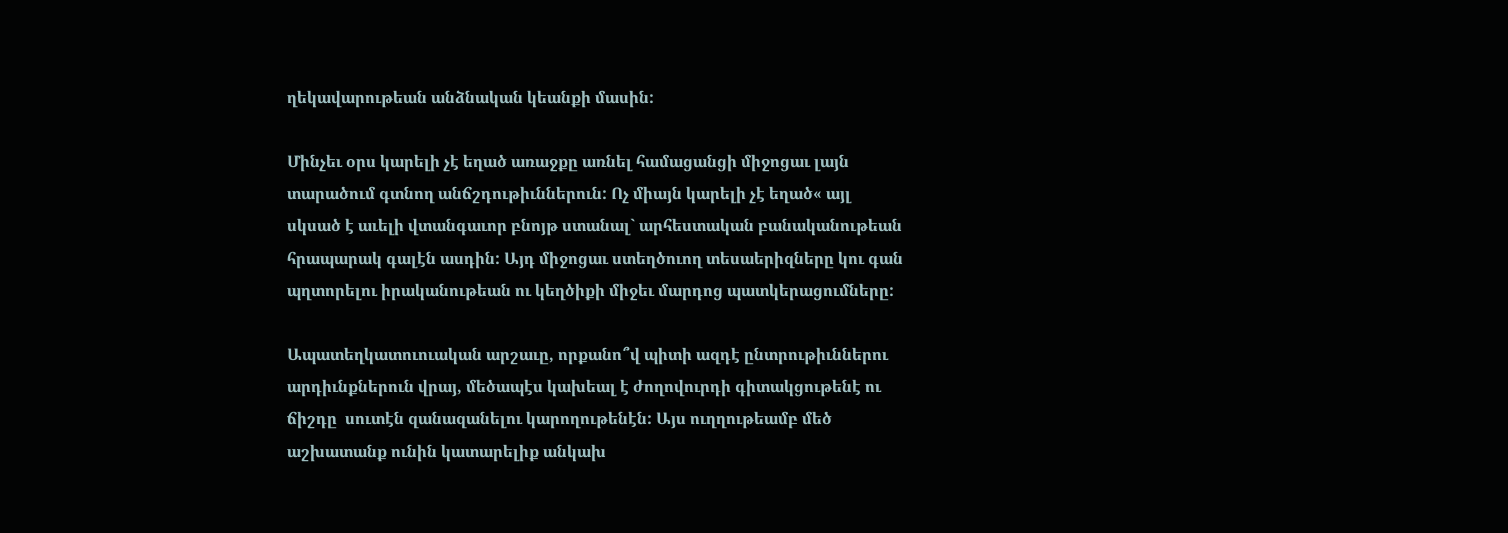ղեկավարութեան անձնական կեանքի մասին:

Մինչեւ օրս կարելի չէ եղած առաջքը առնել համացանցի միջոցաւ լայն տարածում գտնող անճշդութիւններուն: Ոչ միայն կարելի չէ եղած« այլ սկսած է աւելի վտանգաւոր բնոյթ ստանալ` արհեստական բանականութեան հրապարակ գալէն ասդին: Այդ միջոցաւ ստեղծուող տեսաերիզները կու գան պղտորելու իրականութեան ու կեղծիքի միջեւ մարդոց պատկերացումները:

Ապատեղկատուուական արշաւը, որքանո՞վ պիտի ազդէ ընտրութիւններու արդիւնքներուն վրայ, մեծապէս կախեալ է ժողովուրդի գիտակցութենէ ու ճիշդը  սուտէն զանազանելու կարողութենէն: Այս ուղղութեամբ մեծ աշխատանք ունին կատարելիք անկախ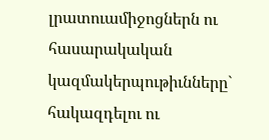լրատուամիջոցներն ու հասարակական կազմակերպութիւնները` հակազդելու ու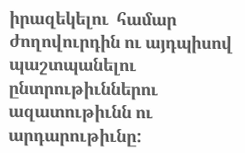իրազեկելու  համար ժողովուրդին ու այդպիսով պաշտպանելու ընտրութիւններու ազատութիւնն ու արդարութիւնը: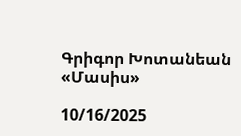Գրիգոր Խոտանեան
«Մասիս»

10/16/2025